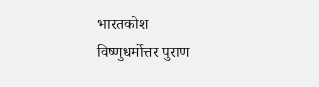भारतकोश
विष्णुधर्मोत्तर पुराण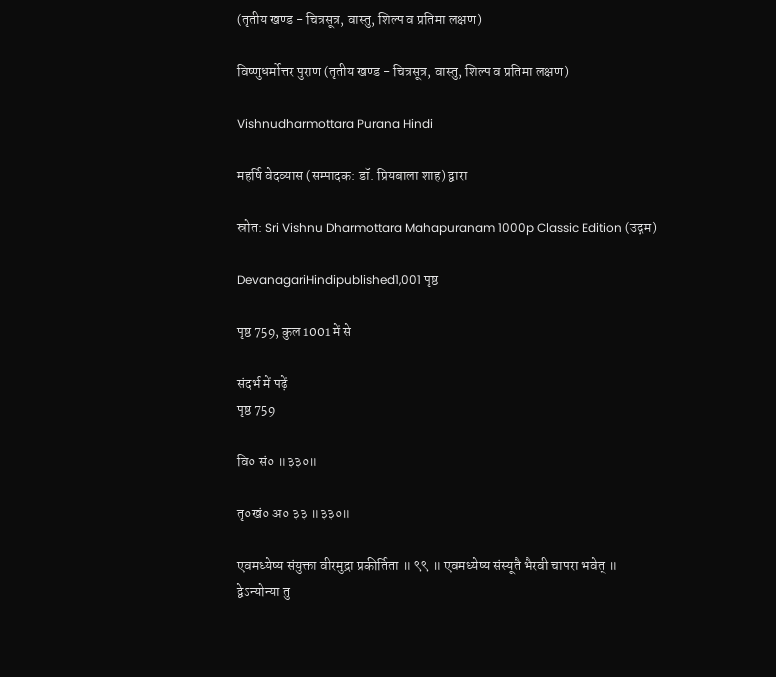(तृतीय खण्ड - चित्रसूत्र, वास्तु, शिल्प व प्रतिमा लक्षण)

विष्णुधर्मोत्तर पुराण (तृतीय खण्ड - चित्रसूत्र, वास्तु, शिल्प व प्रतिमा लक्षण)

Vishnudharmottara Purana Hindi

महर्षि वेदव्यास (सम्पादक: डॉ. प्रियबाला शाह) द्वारा

स्रोत: Sri Vishnu Dharmottara Mahapuranam 1000p Classic Edition (उद्गम)

DevanagariHindipublished1,001 पृष्ठ

पृष्ठ 759, कुल 1001 में से

संदर्भ में पढ़ें
पृष्ठ 759

वि० सं० ॥३३०॥

तृ०खं० अ० ३३ ॥३३०॥

एवमध्येष्य संयुक्ता वीरमुद्रा प्रकीर्तिता ॥ ९९ ॥ एवमध्येष्य संस्यूतै भैरवी चापरा भवेत् ॥ द्वेऽन्योन्या तु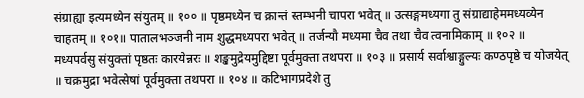संग्राह्या इत्यमध्येन संयुतम् ॥ १०० ॥ पृष्ठमध्येन च क्रान्तं स्तम्भनी चापरा भवेत् ॥ उत्सङ्गमध्यगा तु संग्राद्याहेममध्यव्येन चाहतम् ॥ १०१॥ पातालभञ्जनी नाम शुद्धमध्यपरा भवेत् ॥ तर्जन्यौ मध्यमा चैव तथा चैव त्वनामिकाम् ॥ १०२ ॥ मध्यपर्वसु संयुक्तां पृष्ठतः कारयेन्नरः ॥ शङ्खमुद्रेयमुद्दिष्टा पूर्वमुक्ता तथपरा ॥ १०३ ॥ प्रसार्य सर्वाश्वाङ्गुल्यः कण्ठपृष्ठे च योजयेत् ॥ चक्रमुद्रा भवेत्सेषां पूर्वमुक्ता तथपरा ॥ १०४ ॥ कटिभागप्रदेशे तु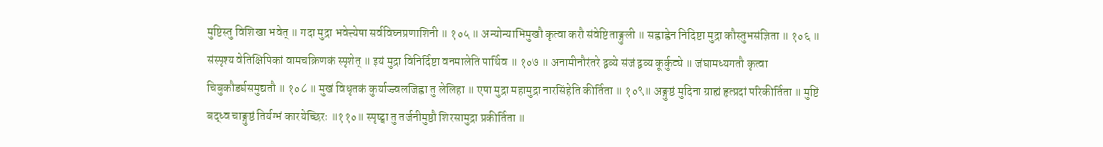मुष्टिस्तु विशिखा भवेत् ॥ गदा मुद्रा भवेत्त्येषा सर्वविघ्नप्रणाशिनी ॥ १०५ ॥ अन्योन्याभिमुखौ कृत्वा करौ संवेष्टिताङ्गुली ॥ सह्वाह्वेन निदिष्टा मुद्रा कौस्तुभसंज्ञिता ॥ १०६ ॥ संस्पृश्य वेतिक्षिपिकां वामचक्रिणकं स्पृशेत् ॥ इयं मुद्रा विनिर्दिष्टा वनमालेति पार्थिव ॥ १०७ ॥ अनामीनौरंतरे द्वव्ये संजं द्वव्य कूर्कुट्ये ॥ जंघामध्यगतौ कृत्वा चिबुकौडर्घसमुद्यतौ ॥ १०८ ॥ मुखं विधृतकं कुर्याज्ज्वलजिह्वा तु लेलिहा ॥ एषा मुद्रा महामुद्रा नारसिंहेति कीर्तिता ॥ १०९॥ अङ्गुष्ठं मुदिना ग्राह्यं हृत्प्रदां परिकीर्तिता ॥ मुष्टिं बद्ध्व चाङ्गुष्ठं तिर्यग्भं कारयेच्छिरः ॥११०॥ स्पृष्ट्वा तु तर्जनीमुष्ठौ शिरसामुद्रा प्रकीर्तिता ॥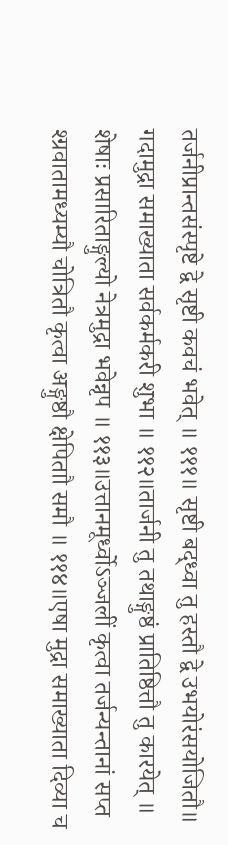तर्जनीप्रान्तसंस्पृष्टे द्वे सृष्टी कवचं भवेत् ॥ १११॥ सृष्टी बद्ध्वा तु हस्तौ द्वे उभयोरंसयोजितौ॥ गदामुद्रा समाख्याता सर्वकर्मकरी शुभा ॥ ११२॥तार्जनी तु तथाङ्गुष्ठं प्रातिष्ठित्तौ तु कारयेत् ॥ शेषाः प्रसारिताङ्गुल्यो नेत्रमुद्रा भवेन्नृप ॥ ११३॥उत्तानमूर्ध्वोऽञ्जलीं कृत्वा तर्जन्यन्तानां सप्त श्ग्रवातामध्यम्यौ चोत्रितौ कृत्वा अङ्गुष्ठौ क्षेपिताौ समौ ॥ ११४॥एषा मुद्रा समाख्याता दिव्या च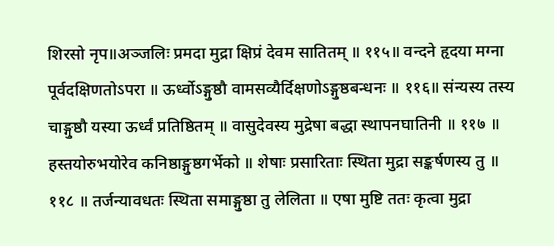शिरसो नृप॥अञ्जलिः प्रमदा मुद्रा क्षिप्रं देवम सातितम् ॥ ११५॥ वन्दने हृदया मग्ना पूर्वदक्षिणतोऽपरा ॥ ऊर्ध्वोऽङ्गुष्ठौ वामसव्यैर्दिक्षणोऽङ्गुष्ठबन्धनः ॥ ११६॥ संन्यस्य तस्य चाङ्गुष्ठौ यस्या ऊर्ध्वं प्रतिष्ठितम् ॥ वासुदेवस्य मुद्रेषा बद्धा स्थापनघातिनी ॥ ११७ ॥ हस्तयोरुभयोरेव कनिष्ठाङ्गुष्ठगर्भेको ॥ शेषाः प्रसारिताः स्थिता मुद्रा सङ्कर्षणस्य तु ॥ ११८ ॥ तर्जन्यावधतः स्थिता समाङ्गुष्ठा तु लेलिता ॥ एषा मुष्टि ततः कृत्वा मुद्रा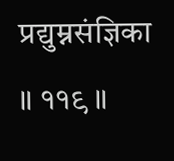प्रद्युम्नसंज्ञिका ॥ ११९ ॥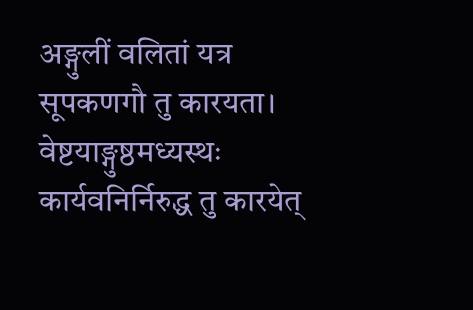अङ्गुलीं वलितां यत्र सूपकणगौ तु कारयता। वेष्टयाङ्गुष्ठमध्यस्थः कार्यवनिर्निरुद्ध तु कारयेत्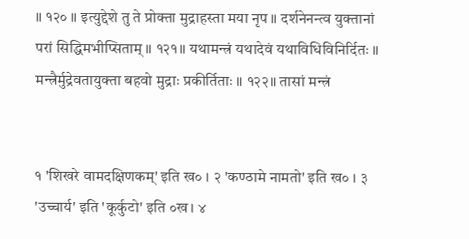॥ १२० ॥ इत्युद्देशे तु ते प्रोक्ता मुद्राहस्ता मया नृप ॥ दर्शनेनन्त्व युक्तानां परां सिद्धिमभीप्सिताम् ॥ १२१॥ यथामन्त्रं यथादेवं यथाविधिविनिर्दितः ॥ मन्त्रैर्मुद्रेवतायुक्ता बहवो मुद्राः प्रकीर्तिताः ॥ १२२॥ तासां मन्त्रं


१ 'शिखरे वामदक्षिणकम्' इति ख० । २ 'कण्ठामे नामतो' इति ख० । ३ 'उच्चार्य' इति 'कूर्कुटो' इति ०ख। ४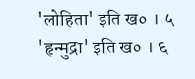'लोहिता' इति ख० । ५ 'हृन्मुद्रा' इति ख० । ६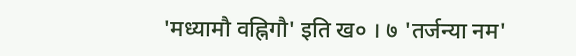'मध्यामौ वह्निगौ' इति ख० । ७ 'तर्जन्या नम'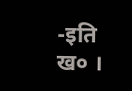-इति ख० ।